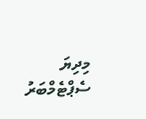މިދިޔަ ސެޕްޓެމްބަރު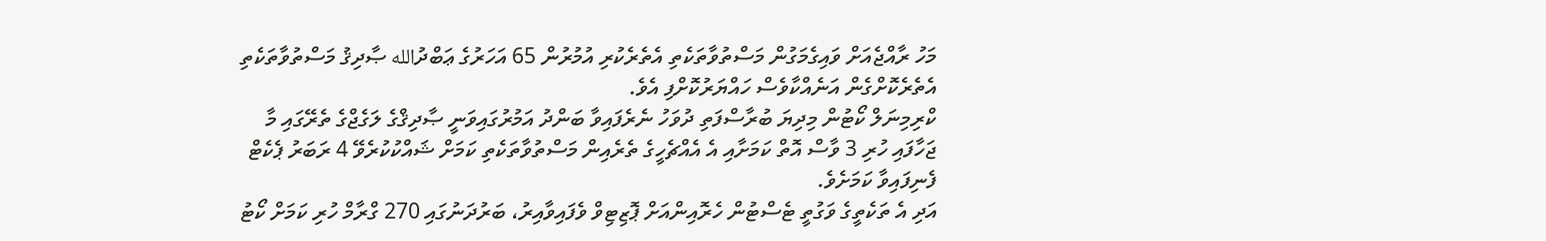މަހު ރާއްޖެއަށް ވައިގެމަގުން މަސްތުވާތަކެތި އެތެރެކުރި އުމުރުން 65 އަހަރުގެ ޢަބްދުالله ޞާދިޤު މަސްތުވާތަކެތި އެތެރެކޮށްގެން އަނެއްކާވެސް ހައްޔަރުކޮށްފި އެވެ.
ކްރިމިނަލް ކޯޓުން މިދިޔަ ބުރާސްފަތި ދުވަހު ނެރެފައިވާ ބަންދު އަމުރުގައިވަނީ ޞާދިޤްގެ ލަގެޖްގެ ތެރޭގައި މާ ޖަހާފައި ހުރި 3 ވާސް އޮތް ކަމަށާއި އެ އެއްޗެހީގެ ތެރެއިން މަސްތުވާތަކެތި ކަމަށް ޝައްކުކުރެވޭ 4 ރަބަރު ޕެކެޓް ފެނިފައިވާ ކަމަށެވެ.
އަދި އެ ތަކެތީގެ ވަގުތީ ޓެސްޓުން ހެރޮއިންއަށް ޕޮޒިޓިވް ވެފައިވާއިރު، ބަރުދަނުގައި 270 ގްރާމް ހުރި ކަމަށް ކޯޓު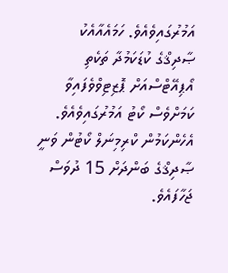އަމުރުގައިވެއެވެ. ހަމައެއާއެކު ޞާދިޤްގެ ކުޑަކަމުދާ ތަކެތި އޯޕިއޭޓްސްއަށް ޕޮޒިޓިވްވެފައިވާ ކަމަށްވެސް ކޯޓު އަމުރުގައިވެއެވެ.
އެހެންކަމުން ކްރިމިނަލް ކޯޓުން ވަނީ ޞާދިޤްގެ ބަންދަށް 15 ދުވަސް ޖަހާފައެވެ.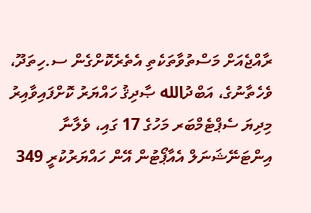ރާއްޖެއަށް މަސްތުވާތަކެތި އެތެރެކޮށްގެން ސ.ހިތަދޫ، ވެހެތާނުގެ، އަބްދުالله ޞާދިޤު ހައްޔަރު ކޮށްފައިވާއިރު މިދިޔަ ސެޕްޓެމްބަރ މަހުގެ 17 ގައި، ވެލާނާ އިންޓަނޭޝަނަލް އެއާޕޯޓުން އޭން ހައްޔަރުކުރީ 349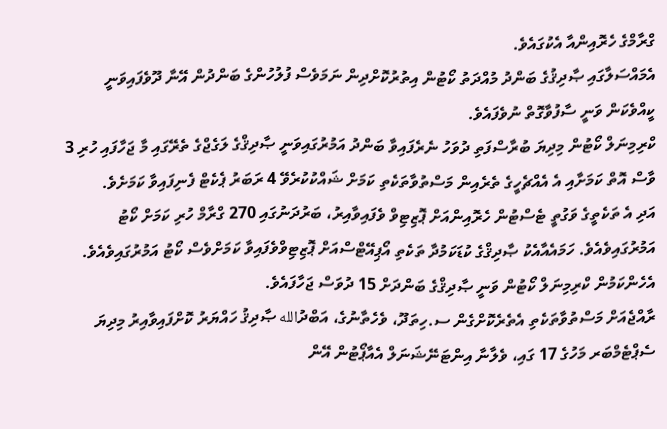ގްރާމްގެ ހެރޮއިންއާ އެކުގައެވެ.
އެމައްސަލާގައި ޞާދިޤުގެ ބަންދު މުއްދަތު ކޯޓުން އިތުރުކޮށްދިން ނަމަވެސް ފުލުހުންގެ ބަންދުން އޭނާ ދޫވެފައިވަނީ ކީއްވެކަން ވަނީ ސާފުވާގޮތް ނުވެފައެވެ.
ކްރިމިނަލް ކޯޓުން މިދިޔަ ބުރާސްފަތި ދުވަހު ނެރެފައިވާ ބަންދު އަމުރުގައިވަނީ ޞާދިޤްގެ ލަގެޖްގެ ތެރޭގައި މާ ޖަހާފައި ހުރި 3 ވާސް އޮތް ކަމަށާއި އެ އެއްޗެހީގެ ތެރެއިން މަސްތުވާތަކެތި ކަމަށް ޝައްކުކުރެވޭ 4 ރަބަރު ޕެކެޓް ފެނިފައިވާ ކަމަށެވެ.
އަދި އެ ތަކެތީގެ ވަގުތީ ޓެސްޓުން ހެރޮއިންއަށް ޕޮޒިޓިވް ވެފައިވާއިރު، ބަރުދަނުގައި 270 ގްރާމް ހުރި ކަމަށް ކޯޓު އަމުރުގައިވެއެވެ. ހަމައެއާއެކު ޞާދިޤްގެ ކުޑަކަމުދާ ތަކެތި އޯޕިއޭޓްސްއަށް ޕޮޒިޓިވްވެފައިވާ ކަމަށްވެސް ކޯޓު އަމުރުގައިވެއެވެ.
އެހެންކަމުން ކްރިމިނަލް ކޯޓުން ވަނީ ޞާދިޤްގެ ބަންދަށް 15 ދުވަސް ޖަހާފައެވެ.
ރާއްޖެއަށް މަސްތުވާތަކެތި އެތެރެކޮށްގެން ސ.ހިތަދޫ، ވެހެތާނުގެ، އަބްދުالله ޞާދިޤު ހައްޔަރު ކޮށްފައިވާއިރު މިދިޔަ ސެޕްޓެމްބަރ މަހުގެ 17 ގައި، ވެލާނާ އިންޓަނޭޝަނަލް އެއާޕޯޓުން އޭން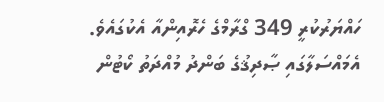ހައްޔަރުކުރީ 349 ގްރާމްގެ ހެރޮއިންއާ އެކުގައެވެ.
އެމައްސަލާގައި ޞާދިޤުގެ ބަންދު މުއްދަތު ކޯޓުން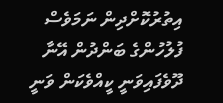އިތުރުކޮށްދިން ނަމަވެސް ފުލުހުންގެ ބަންދުން އޭނާ ދޫވެފައިވަނީ ކީއްވެކަން ވަނީ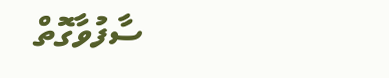ސާފުވާގޮތް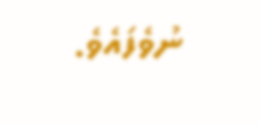ނުވެފައެވެ.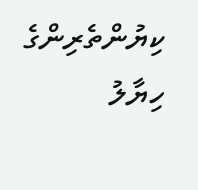ކިޔުންތެރިންގެ ހިޔާލު